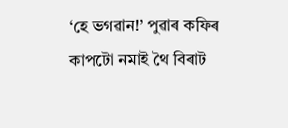‘হে ভগৱান!’ পুৱাৰ কফিৰ কাপটো নমাই থৈ বিৰাট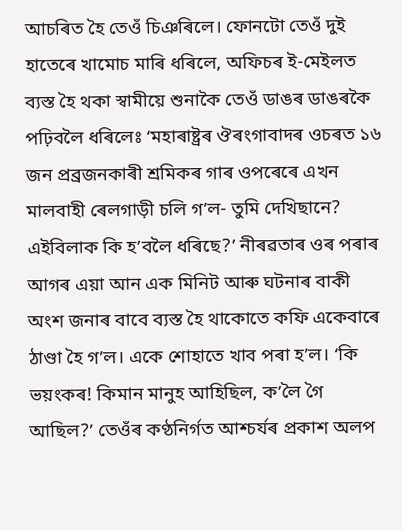আচৰিত হৈ তেওঁ চিঞৰিলে। ফোনটো তেওঁ দুই হাতেৰে খামোচ মাৰি ধৰিলে, অফিচৰ ই-মেইলত ব্যস্ত হৈ থকা স্বামীয়ে শুনাকৈ তেওঁ ডাঙৰ ডাঙৰকৈ পঢ়িবলৈ ধৰিলেঃ ‘মহাৰাষ্ট্ৰৰ ঔৰংগাবাদৰ ওচৰত ১৬ জন প্ৰব্ৰজনকাৰী শ্ৰমিকৰ গাৰ ওপৰেৰে এখন মালবাহী ৰেলগাড়ী চলি গ’ল- তুমি দেখিছানে? এইবিলাক কি হ’বলৈ ধৰিছে?’ নীৰৱতাৰ ওৰ পৰাৰ আগৰ এয়া আন এক মিনিট আৰু ঘটনাৰ বাকী অংশ জনাৰ বাবে ব্যস্ত হৈ থাকোতে কফি একেবাৰে ঠাণ্ডা হৈ গ’ল। একে শোহাতে খাব পৰা হ’ল। ‘কি ভয়ংকৰ! কিমান মানুহ আহিছিল, ক’লৈ গৈ আছিল?’ তেওঁৰ কণ্ঠনিৰ্গত আশ্চৰ্যৰ প্ৰকাশ অলপ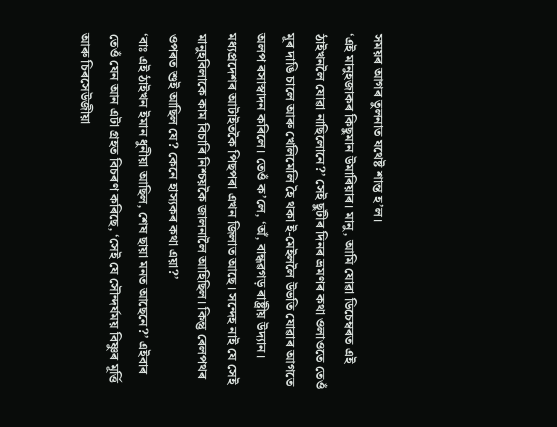সময়ৰ আগৰ তুলনাত যথেষ্ট শান্ত হ’ল।
‘এই মানুহজাকৰ কিছুমান উমাৰিয়াৰ। মানু, আমি যোৱা ডিচেম্বৰত এই ঠাইখনলৈ যোৱা নাছিলোনে?’ সেই ছুটীৰ দিনৰ ভ্ৰমণৰ কথা ওলাওতে তেওঁ মূৰ দাঙি চালে আৰু খেলিমেলি হৈ থকা ই-মেইললৈ উভতি যোৱাৰ আগতে অলপ ৰসাস্বাদন কৰিলে। তেওঁ ক’লে, ‘অঁ, বান্ধৱগড় ৰাষ্ট্ৰীয় উদ্যান। মধ্যপ্ৰদেশৰ আটাইতকৈ পিছপৰা এখন জিলাত আছে। সন্দেহ নাই যে সেই মানুহবিলাকে কাম বিচাৰি নিশ্চয়কৈ জালনালৈ আহিছিল। কিন্তু ৰেলপথৰ ওপৰত শুই আছিল যে? কেনে হাস্যকৰ কথা এয়া?’
‘বাঃ এই ঠাইখন ইমান ধুনীয়া আছিল, শেষ ছায়া মনত আছেনে?’ এইবাৰ তেওঁ যেন আন এটা গ্ৰহত বিচৰণ কৰিছে, ‘সেই যে সৌন্দৰ্যময় বিষ্ণুৰ মূৰ্ত্তি আৰু চিৰসেউজীয়া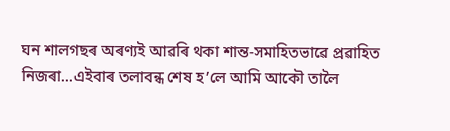ঘন শালগছৰ অৰণ্যই আৱৰি থকা শান্ত-সমাহিতভাৱে প্ৰৱাহিত নিজৰা...এইবাৰ তলাবন্ধ শেষ হ’লে আমি আকৌ তালৈ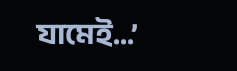যামেই...’